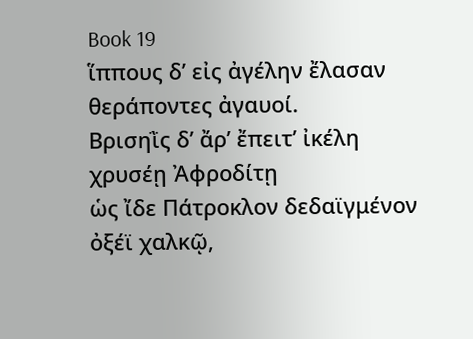Book 19
ἵππους δʼ εἰς ἀγέλην ἔλασαν θεράποντες ἀγαυοί.
Βρισηῒς δʼ ἄρʼ ἔπειτʼ ἰκέλη χρυσέῃ Ἀφροδίτῃ
ὡς ἴδε Πάτροκλον δεδαϊγμένον ὀξέϊ χαλκῷ,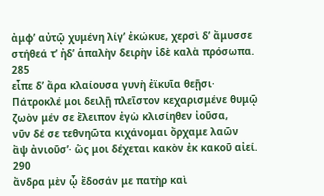ἀμφʼ αὐτῷ χυμένη λίγʼ ἐκώκυε, χερσὶ δʼ ἄμυσσε
στήθεά τʼ ἠδʼ ἁπαλὴν δειρὴν ἰδὲ καλὰ πρόσωπα.
285
εἶπε δʼ ἄρα κλαίουσα γυνὴ ἐϊκυῖα θεῇσι·
Πάτροκλέ μοι δειλῇ πλεῖστον κεχαρισμένε θυμῷ
ζωὸν μέν σε ἔλειπον ἐγὼ κλισίηθεν ἰοῦσα,
νῦν δέ σε τεθνηῶτα κιχάνομαι ὄρχαμε λαῶν
ἂψ ἀνιοῦσʼ· ὥς μοι δέχεται κακὸν ἐκ κακοῦ αἰεί.
290
ἄνδρα μὲν ᾧ ἔδοσάν με πατὴρ καὶ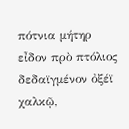πότνια μήτηρ
εἶδον πρὸ πτόλιος δεδαϊγμένον ὀξέϊ χαλκῷ,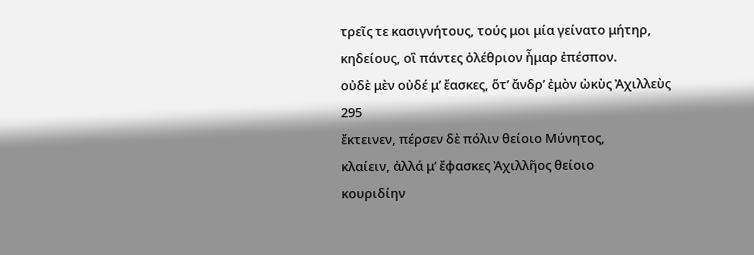τρεῖς τε κασιγνήτους, τούς μοι μία γείνατο μήτηρ,
κηδείους, οἳ πάντες ὀλέθριον ἦμαρ ἐπέσπον.
οὐδὲ μὲν οὐδέ μʼ ἔασκες, ὅτʼ ἄνδρʼ ἐμὸν ὠκὺς Ἀχιλλεὺς
295
ἔκτεινεν, πέρσεν δὲ πόλιν θείοιο Μύνητος,
κλαίειν, ἀλλά μʼ ἔφασκες Ἀχιλλῆος θείοιο
κουριδίην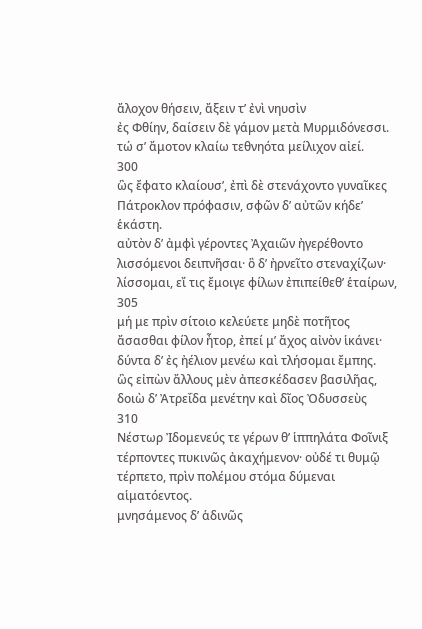ἄλοχον θήσειν, ἄξειν τʼ ἐνὶ νηυσὶν
ἐς Φθίην, δαίσειν δὲ γάμον μετὰ Μυρμιδόνεσσι.
τώ σʼ ἄμοτον κλαίω τεθνηότα μείλιχον αἰεί.
300
ὣς ἔφατο κλαίουσʼ, ἐπὶ δὲ στενάχοντο γυναῖκες
Πάτροκλον πρόφασιν, σφῶν δʼ αὐτῶν κήδεʼ ἑκάστη.
αὐτὸν δʼ ἀμφὶ γέροντες Ἀχαιῶν ἠγερέθοντο
λισσόμενοι δειπνῆσαι· ὃ δʼ ἠρνεῖτο στεναχίζων·
λίσσομαι, εἴ τις ἔμοιγε φίλων ἐπιπείθεθʼ ἑταίρων,
305
μή με πρὶν σίτοιο κελεύετε μηδὲ ποτῆτος
ἄσασθαι φίλον ἦτορ, ἐπεί μʼ ἄχος αἰνὸν ἱκάνει·
δύντα δʼ ἐς ἠέλιον μενέω καὶ τλήσομαι ἔμπης.
ὣς εἰπὼν ἄλλους μὲν ἀπεσκέδασεν βασιλῆας,
δοιὼ δʼ Ἀτρεΐδα μενέτην καὶ δῖος Ὀδυσσεὺς
310
Νέστωρ Ἰδομενεύς τε γέρων θʼ ἱππηλάτα Φοῖνιξ
τέρποντες πυκινῶς ἀκαχήμενον· οὐδέ τι θυμῷ
τέρπετο, πρὶν πολέμου στόμα δύμεναι αἱματόεντος.
μνησάμενος δʼ ἁδινῶς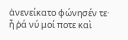ἀνενείκατο φώνησέν τε·
ἦ ῥά νύ μοί ποτε καὶ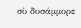σὺ δυσάμμορε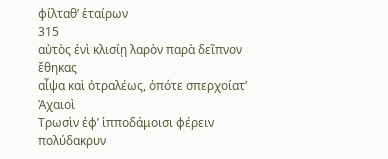φίλταθʼ ἑταίρων
315
αὐτὸς ἐνὶ κλισίῃ λαρὸν παρὰ δεῖπνον ἔθηκας
αἶψα καὶ ὀτραλέως, ὁπότε σπερχοίατʼ Ἀχαιοὶ
Τρωσὶν ἐφʼ ἱπποδάμοισι φέρειν πολύδακρυν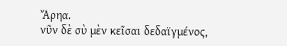Ἄρηα.
νῦν δὲ σὺ μὲν κεῖσαι δεδαϊγμένος,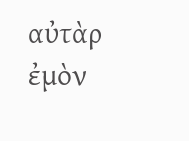αὐτὰρ ἐμὸν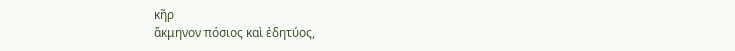κῆρ
ἄκμηνον πόσιος καὶ ἐδητύος,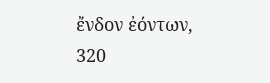ἔνδον ἐόντων,
320